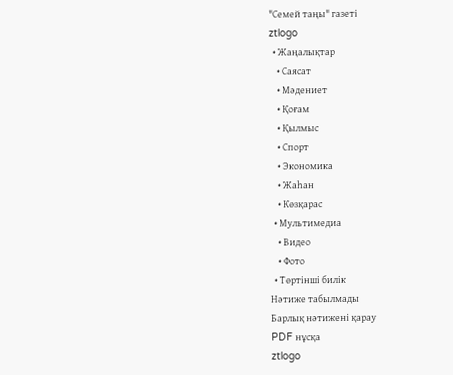"Семей таңы" газеті
ztlogo
  • Жаңалықтар
    • Саясат
    • Мәдениет
    • Қоғам
    • Қылмыс
    • Спорт
    • Экономика
    • Жаһан
    • Көзқарас
  • Мультимедиа
    • Видео
    • Фото
  • Төртінші билік
Нәтиже табылмады
Барлық нәтижені қарау
PDF нұсқа
ztlogo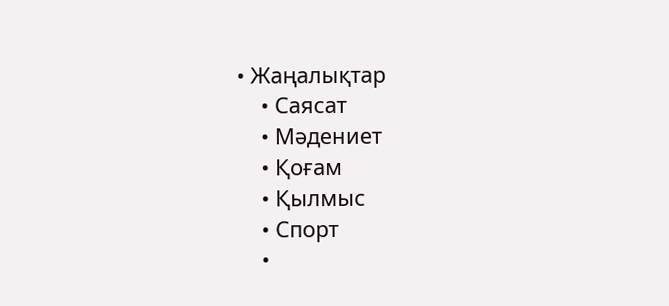• Жаңалықтар
    • Саясат
    • Мәдениет
    • Қоғам
    • Қылмыс
    • Спорт
    •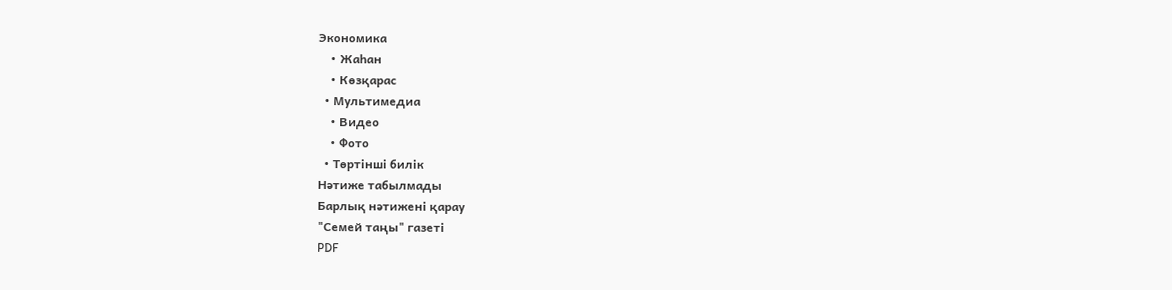Экономика
    • Жаһан
    • Көзқарас
  • Мультимедиа
    • Видео
    • Фото
  • Төртінші билік
Нәтиже табылмады
Барлық нәтижені қарау
"Семей таңы" газеті
PDF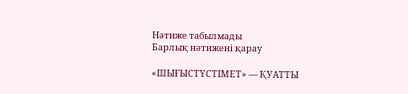Нәтиже табылмады
Барлық нәтижені қарау

«ШЫҒЫСТҮСТІМЕТ» — ҚУАТТЫ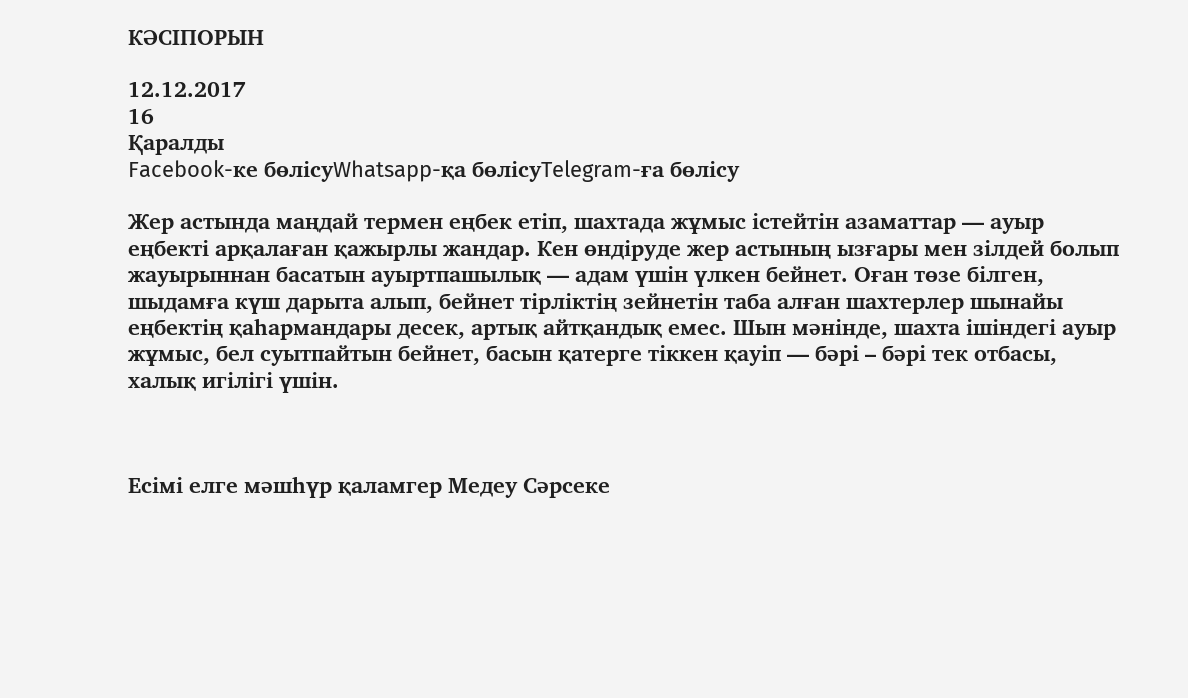КӘСІПОРЫН

12.12.2017
16
Қаралды
Facebook-ке бөлісуWhatsapp-қа бөлісуTelegram-ға бөлісу

Жер астында маңдай термен еңбек етіп, шахтада жұмыс істейтін азаматтар — ауыр еңбекті арқалаған қажырлы жандар. Кен өндіруде жер астының ызғары мен зілдей болып жауырыннан басатын ауыртпашылық — адам үшін үлкен бейнет. Оған төзе білген, шыдамға күш дарыта алып, бейнет тірліктің зейнетін таба алған шахтерлер шынайы еңбектің қаһармандары десек, артық айтқандық емес. Шын мәнінде, шахта ішіндегі ауыр жұмыс, бел суытпайтын бейнет, басын қатерге тіккен қауіп — бәрі – бәрі тек отбасы, халық игілігі үшін.



Есімі елге мәшһүр қаламгер Медеу Сәрсеке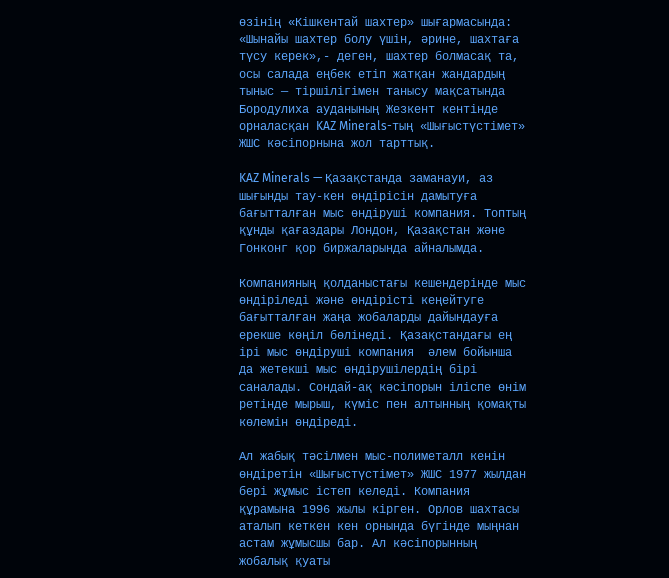өзінің «Кішкентай шахтер» шығармасында: «Шынайы шахтер болу үшін, әрине, шахтаға түсу керек»,- деген, шахтер болмасақ та, осы салада еңбек етіп жатқан жандардың тыныс — тіршілігімен танысу мақсатында Бородулиха ауданының Жезкент кентінде орналасқан KAZ Minerals-тың «Шығыстүстімет» ЖШС кәсіпорнына жол тарттық.

KAZ Minerals — Қазақстанда заманауи, аз шығынды тау-кен өндірісін дамытуға бағытталған мыс өндіруші компания. Топтың құнды қағаздары Лондон, Қазақстан және Гонконг қор биржаларында айналымда.

Компанияның қолданыстағы кешендерінде мыс өндіріледі және өндірісті кеңейтуге бағытталған жаңа жобаларды дайындауға ерекше көңіл бөлінеді. Қазақстандағы ең ірі мыс өндіруші компания  әлем бойынша да жетекші мыс өндірушілердің бірі саналады. Сондай-ақ кәсіпорын іліспе өнім ретінде мырыш, күміс пен алтынның қомақты көлемін өндіреді.

Ал жабық тәсілмен мыс-полиметалл кенін өндіретін «Шығыстүстімет» ЖШС 1977 жылдан бері жұмыс істеп келеді. Компания құрамына 1996 жылы кірген. Орлов шахтасы аталып кеткен кен орнында бүгінде мыңнан астам жұмысшы бар. Ал кәсіпорынның жобалық қуаты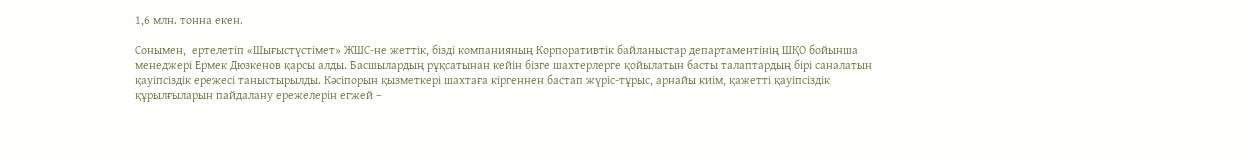1,6 млн. тонна екен.

Сонымен,  ертелетіп «Шығыстүстімет» ЖШС-не жеттік, бізді компанияның Корпоративтік байланыстар департаментінің ШҚО бойынша менеджері Ермек Дюзкенов қарсы алды. Басшылардың рұқсатынан кейін бізге шахтерлерге қойылатын басты талаптардың бірі саналатын қауіпсіздік ережесі таныстырылды. Кәсіпорын қызметкері шахтаға кіргеннен бастап жүріс-тұрыс, арнайы киім, қажетті қауіпсіздік құрылғыларын пайдалану ережелерін егжей –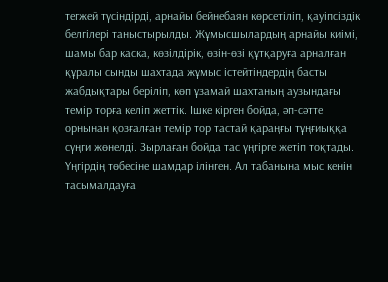тегжей түсіндірді, арнайы бейнебаян көрсетіліп, қауіпсіздік белгілері таныстырылды. Жұмысшылардың арнайы киімі, шамы бар каска, көзілдірік, өзін-өзі құтқаруға арналған құралы сынды шахтада жұмыс істейтіндердің басты жабдықтары беріліп, көп ұзамай шахтаның аузындағы темір торға келіп жеттік. Ішке кірген бойда, әп-сәтте орнынан қозғалған темір тор тастай қараңғы тұңғиыққа сүңги жөнелді. Зырлаған бойда тас үңгірге жетіп тоқтады. Үңгірдің төбесіне шамдар ілінген. Ал табанына мыс кенін тасымалдауға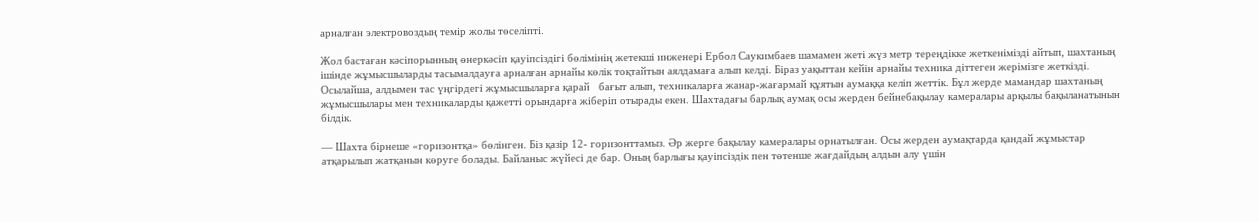арналған электровоздың темір жолы төселіпті.

Жол бастаған кәсіпорынның өнеркәсіп қауіпсіздігі бөлімінің жетекші инженері Ербол Саукимбаев шамамен жеті жүз метр тереңдікке жеткенімізді айтып, шахтаның ішінде жұмысшыларды тасымалдауға арналған арнайы көлік тоқтайтын аялдамаға алып келді. Біраз уақыттан кейін арнайы техника діттеген жерімізге жеткізді. Осылайша, алдымен тас үңгірдегі жұмысшыларға қарай   бағыт алып, техникаларға жанар-жағармай құятын аумаққа келіп жеттік. Бұл жерде мамандар шахтаның жұмысшылары мен техникаларды қажетті орындарға жіберіп отырады екен. Шахтадағы барлық аумақ осы жерден бейнебақылау камералары арқылы бақыланатынын білдік.

— Шахта бірнеше «горизонтқа» бөлінген. Біз қазір 12- горизонттамыз. Әр жерге бақылау камералары орнатылған. Осы жерден аумақтарда қандай жұмыстар атқарылып жатқанын көруге болады. Байланыс жүйесі де бар. Оның барлығы қауіпсіздік пен төтенше жағдайдың алдын алу үшін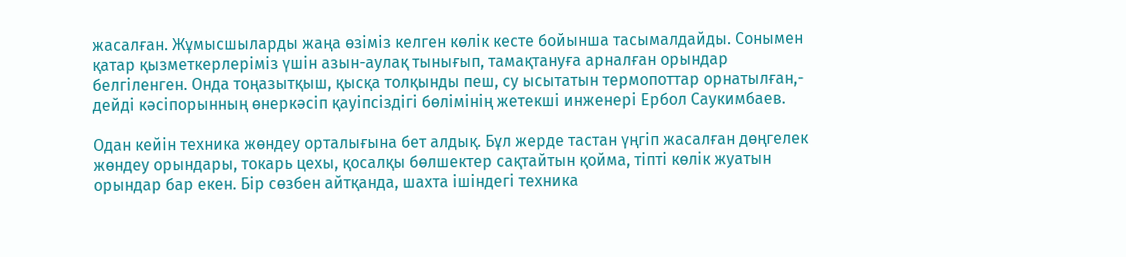жасалған. Жұмысшыларды жаңа өзіміз келген көлік кесте бойынша тасымалдайды. Сонымен қатар қызметкерлеріміз үшін азын-аулақ тынығып, тамақтануға арналған орындар белгіленген. Онда тоңазытқыш, қысқа толқынды пеш, су ысытатын термопоттар орнатылған,- дейді кәсіпорынның өнеркәсіп қауіпсіздігі бөлімінің жетекші инженері Ербол Саукимбаев.

Одан кейін техника жөндеу орталығына бет алдық. Бұл жерде тастан үңгіп жасалған дөңгелек жөндеу орындары, токарь цехы, қосалқы бөлшектер сақтайтын қойма, тіпті көлік жуатын орындар бар екен. Бір сөзбен айтқанда, шахта ішіндегі техника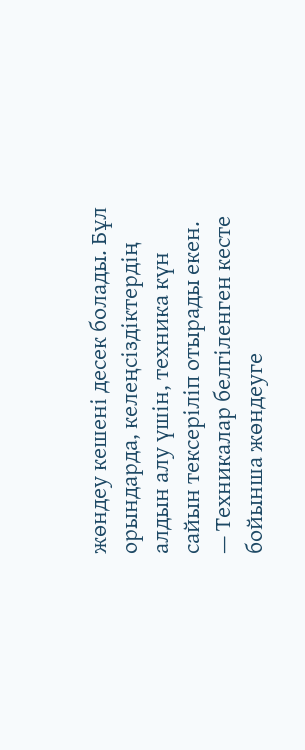жөндеу кешені десек болады. Бұл орындарда, келеңсіздіктердің алдын алу үшін, техника күн сайын тексеріліп отырады екен.                                                                                                                        — Техникалар белгіленген кесте бойынша жөндеуге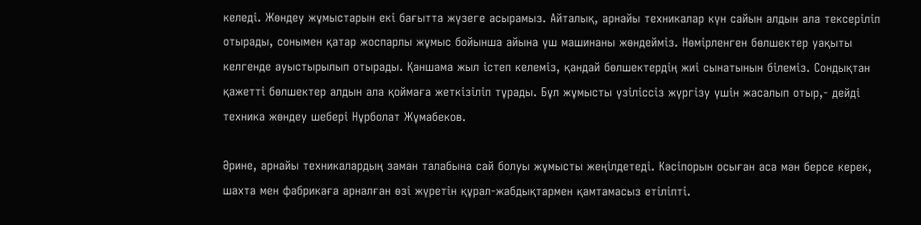келеді. Жөндеу жұмыстарын екі бағытта жүзеге асырамыз. Айталық, арнайы техникалар күн сайын алдын ала тексеріліп отырады, сонымен қатар жоспарлы жұмыс бойынша айына үш машинаны жөндейміз. Нөмірленген бөлшектер уақыты келгенде ауыстырылып отырады. Қаншама жыл істеп келеміз, қандай бөлшектердің жиі сынатынын білеміз. Сондықтан қажетті бөлшектер алдын ала қоймаға жеткізіліп тұрады. Бұл жұмысты үзіліссіз жүргізу үшін жасалып отыр,- дейді техника жөндеу шебері Нұрболат Жұмабеков.

Әрине, арнайы техникалардың заман талабына сай болуы жұмысты жеңілдетеді. Кәсіпорын осыған аса мән берсе керек, шахта мен фабрикаға арналған өзі жүретін құрал-жабдықтармен қамтамасыз етіліпті.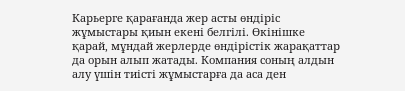Карьерге қарағанда жер асты өндіріс жұмыстары қиын екені белгілі. Өкінішке қарай, мұндай жерлерде өндірістік жарақаттар да орын алып жатады. Компания соның алдын алу үшін тиісті жұмыстарға да аса ден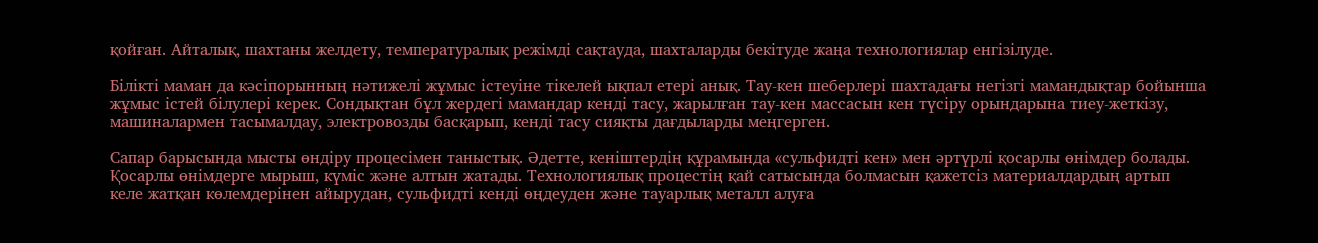қойған. Айталық, шахтаны желдету, температуралық режімді сақтауда, шахталарды бекітуде жаңа технологиялар енгізілуде.

Білікті маман да кәсіпорынның нәтижелі жұмыс істеуіне тікелей ықпал етері анық. Тау-кен шеберлері шахтадағы негізгі мамандықтар бойынша жұмыс істей білулері керек. Сондықтан бұл жердегі мамандар кенді тасу, жарылған тау-кен массасын кен түсіру орындарына тиеу-жеткізу, машиналармен тасымалдау, электровозды басқарып, кенді тасу сияқты дағдыларды меңгерген.

Сапар барысында мысты өндіру процесімен таныстық. Әдетте, кеніштердің құрамында «сульфидті кен» мен әртүрлі қосарлы өнімдер болады. Қосарлы өнімдерге мырыш, күміс және алтын жатады. Технологиялық процестің қай сатысында болмасын қажетсіз материалдардың артып келе жатқан көлемдерінен айырудан, сульфидті кенді өңдеуден және тауарлық металл алуға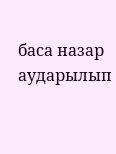баса назар аударылып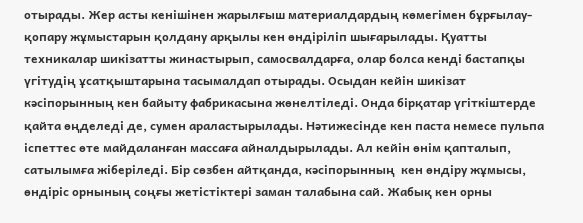отырады. Жер асты кенішінен жарылғыш материалдардың көмегімен бұрғылау-қопару жұмыстарын қолдану арқылы кен өндіріліп шығарылады. Қуатты техникалар шикізатты жинастырып, самосвалдарға, олар болса кенді бастапқы үгітудің ұсатқыштарына тасымалдап отырады. Осыдан кейін шикізат кәсіпорынның кен байыту фабрикасына жөнелтіледі. Онда бірқатар үгіткіштерде қайта өңделеді де, сумен араластырылады. Нәтижесінде кен паста немесе пульпа іспеттес өте майдаланған массаға айналдырылады. Ал кейін өнім қапталып, сатылымға жіберіледі. Бір сөзбен айтқанда, кәсіпорынның  кен өндіру жұмысы, өндіріс орнының соңғы жетістіктері заман талабына сай. Жабық кен орны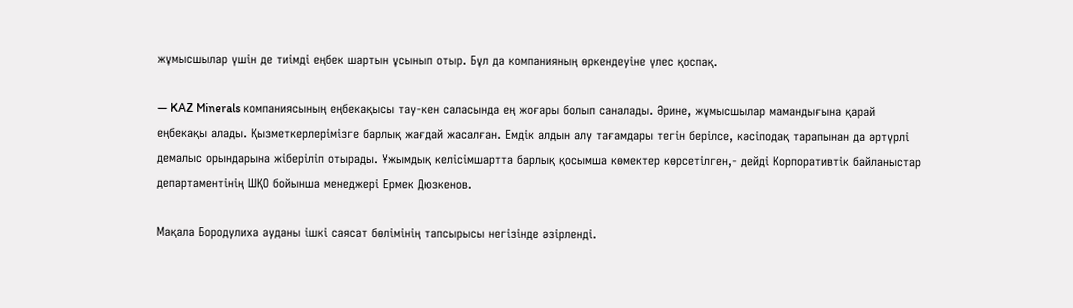жұмысшылар үшін де тиімді еңбек шартын ұсынып отыр. Бұл да компанияның өркендеуіне үлес қоспақ.

— KAZ Minerals компаниясының еңбекақысы тау-кен саласында ең жоғары болып саналады. Әрине, жұмысшылар мамандығына қарай еңбекақы алады. Қызметкерлерімізге барлық жағдай жасалған. Емдік алдын алу тағамдары тегін берілсе, кәсіподақ тарапынан да әртүрлі демалыс орындарына жіберіліп отырады. Ұжымдық келісімшартта барлық қосымша көмектер көрсетілген,- дейді Корпоративтік байланыстар департаментінің ШҚО бойынша менеджері Ермек Дюзкенов.

Мақала Бородулиха ауданы ішкі саясат бөлімінің тапсырысы негізінде әзірленді.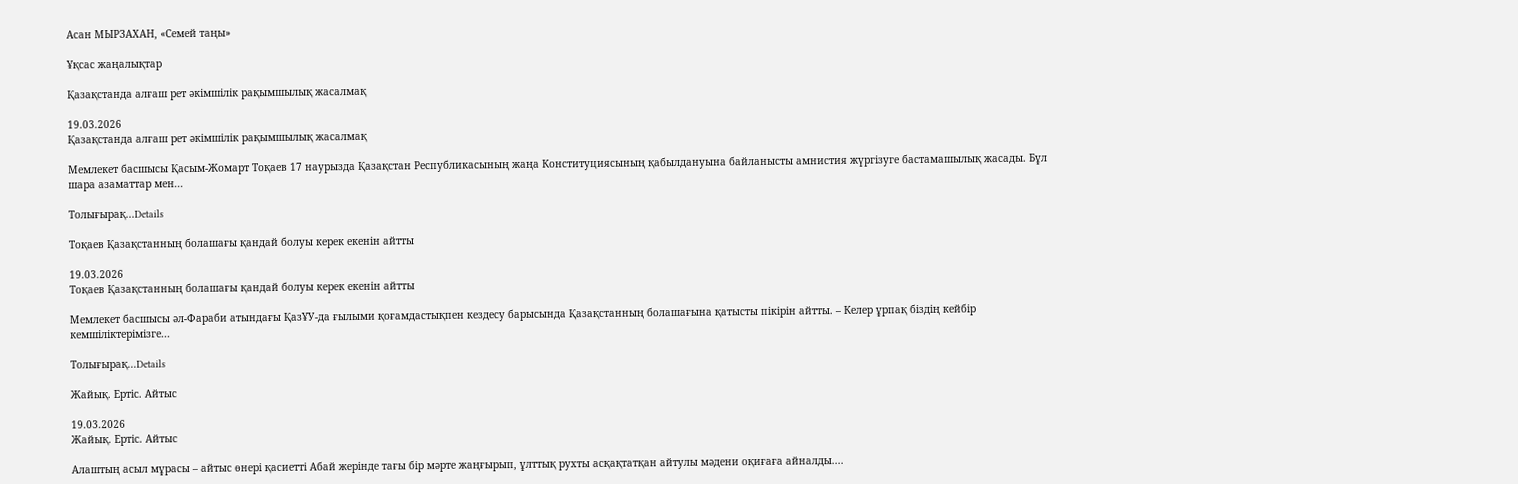Асан МЫРЗАХАН, «Семей таңы»

Ұқсас жаңалықтар

Қазақстанда алғаш рет әкімшілік рақымшылық жасалмақ

19.03.2026
Қазақстанда алғаш рет әкімшілік рақымшылық жасалмақ

Мемлекет басшысы Қасым-Жомарт Тоқаев 17 наурызда Қазақстан Республикасының жаңа Конституциясының қабылдануына байланысты амнистия жүргізуге бастамашылық жасады. Бұл шара азаматтар мен...

Толығырақ...Details

Тоқаев Қазақстанның болашағы қандай болуы керек екенін айтты

19.03.2026
Тоқаев Қазақстанның болашағы қандай болуы керек екенін айтты

Мемлекет басшысы әл-Фараби атындағы ҚазҰУ-да ғылыми қоғамдастықпен кездесу барысында Қазақстанның болашағына қатысты пікірін айтты. – Келер ұрпақ біздің кейбір кемшіліктерімізге...

Толығырақ...Details

Жайық. Ертіс. Айтыс

19.03.2026
Жайық. Ертіс. Айтыс

Алаштың асыл мұрасы – айтыс өнері қасиетті Абай жерінде тағы бір мәрте жаңғырып, ұлттық рухты асқақтатқан айтулы мәдени оқиғаға айналды....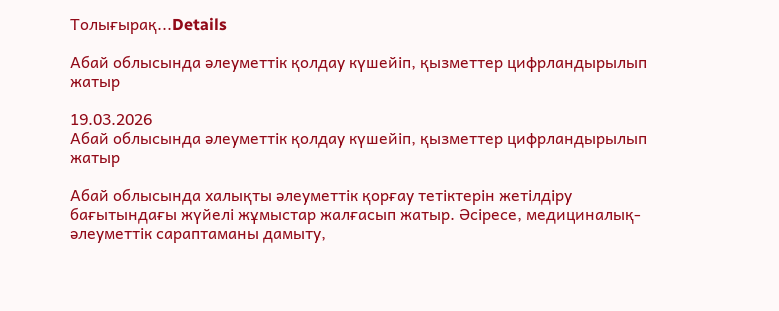Толығырақ...Details

Абай облысында әлеуметтік қолдау күшейіп, қызметтер цифрландырылып жатыр

19.03.2026
Абай облысында әлеуметтік қолдау күшейіп, қызметтер цифрландырылып жатыр

Абай облысында халықты әлеуметтік қорғау тетіктерін жетілдіру бағытындағы жүйелі жұмыстар жалғасып жатыр. Әсіресе, медициналық-әлеуметтік сараптаманы дамыту,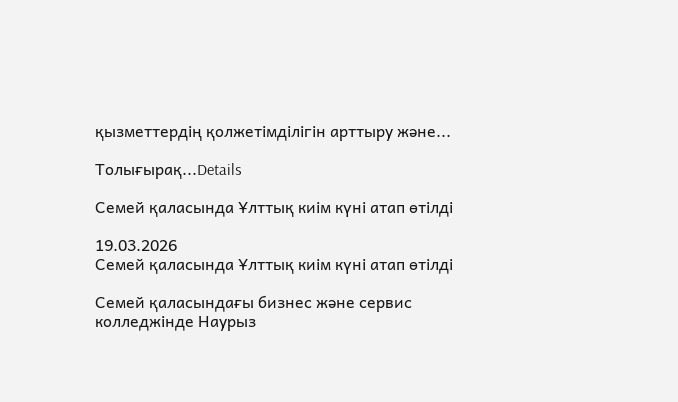қызметтердің қолжетімділігін арттыру және...

Толығырақ...Details

Семей қаласында Ұлттық киім күні атап өтілді

19.03.2026
Семей қаласында Ұлттық киім күні атап өтілді

Семей қаласындағы бизнес және сервис колледжінде Наурыз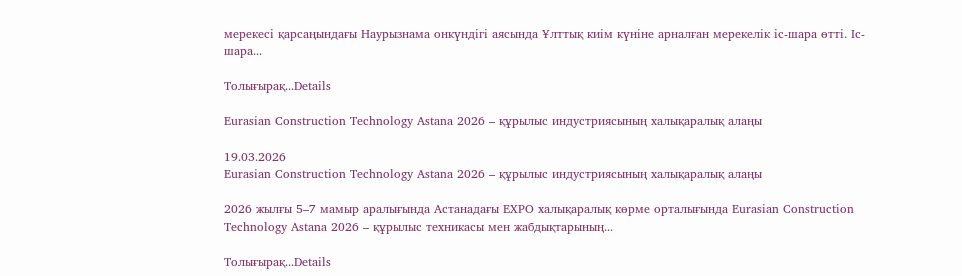мерекесі қарсаңындағы Наурызнама онкүндігі аясында Ұлттық киім күніне арналған мерекелік іс-шара өтті. Іс-шара...

Толығырақ...Details

Eurasian Construction Technology Astana 2026 – құрылыс индустриясының халықаралық алаңы

19.03.2026
Eurasian Construction Technology Astana 2026 – құрылыс индустриясының халықаралық алаңы

2026 жылғы 5–7 мамыр аралығында Астанадағы EXPO халықаралық көрме орталығында Eurasian Construction Technology Astana 2026 – құрылыс техникасы мен жабдықтарының...

Толығырақ...Details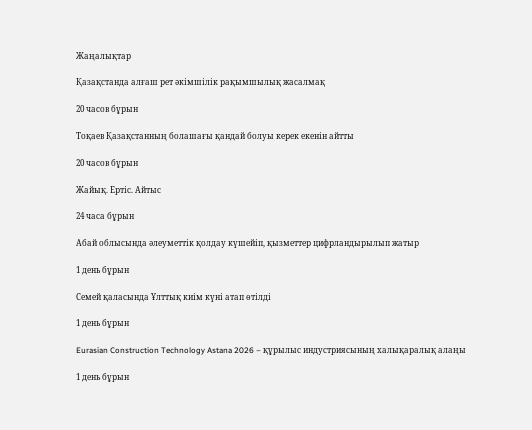Жаңалықтар

Қазақстанда алғаш рет әкімшілік рақымшылық жасалмақ

20 часов бұрын

Тоқаев Қазақстанның болашағы қандай болуы керек екенін айтты

20 часов бұрын

Жайық. Ертіс. Айтыс

24 часа бұрын

Абай облысында әлеуметтік қолдау күшейіп, қызметтер цифрландырылып жатыр

1 день бұрын

Семей қаласында Ұлттық киім күні атап өтілді

1 день бұрын

Eurasian Construction Technology Astana 2026 – құрылыс индустриясының халықаралық алаңы

1 день бұрын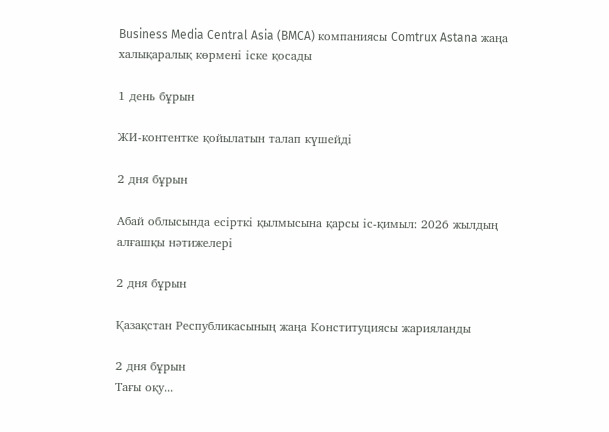Business Media Central Asia (BMCA) компаниясы Comtrux Astana жаңа халықаралық көрмені іске қосады

1 день бұрын

ЖИ-контентке қойылатын талап күшейді

2 дня бұрын

Абай облысында есірткі қылмысына қарсы іс-қимыл: 2026 жылдың алғашқы нәтижелері

2 дня бұрын

Қазақстан Республикасының жаңа Конституциясы жарияланды

2 дня бұрын
Тағы оқу...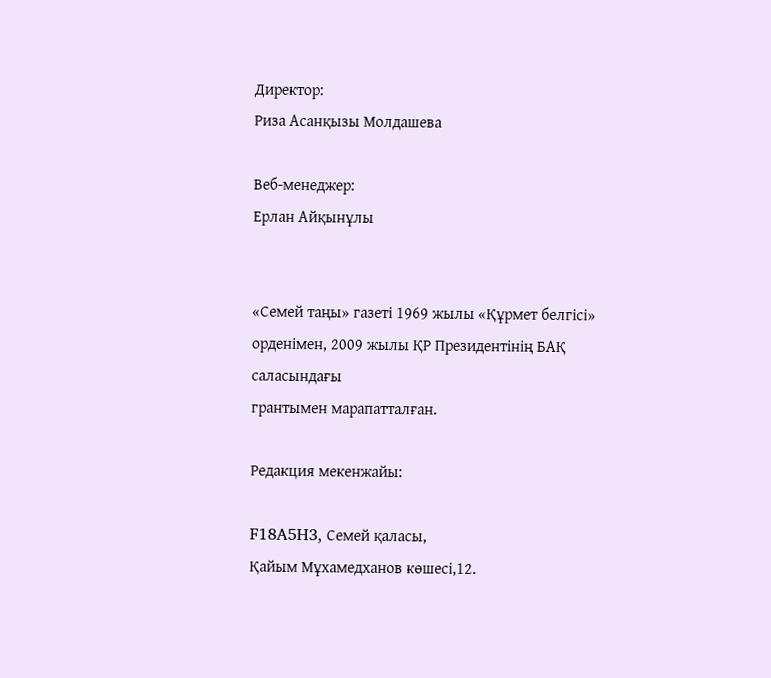Директор:
Риза Асанқызы Молдашева

Веб-менеджер:
Ерлан Айқынұлы


«Семей таңы» газеті 1969 жылы «Құрмет белгісі» орденімен, 2009 жылы ҚР Президентінің БАҚ саласындағы
грантымен марапатталған.

Редакция мекенжайы:

F18A5H3, Семей қаласы,
Қайым Мұхамедханов көшесі,12.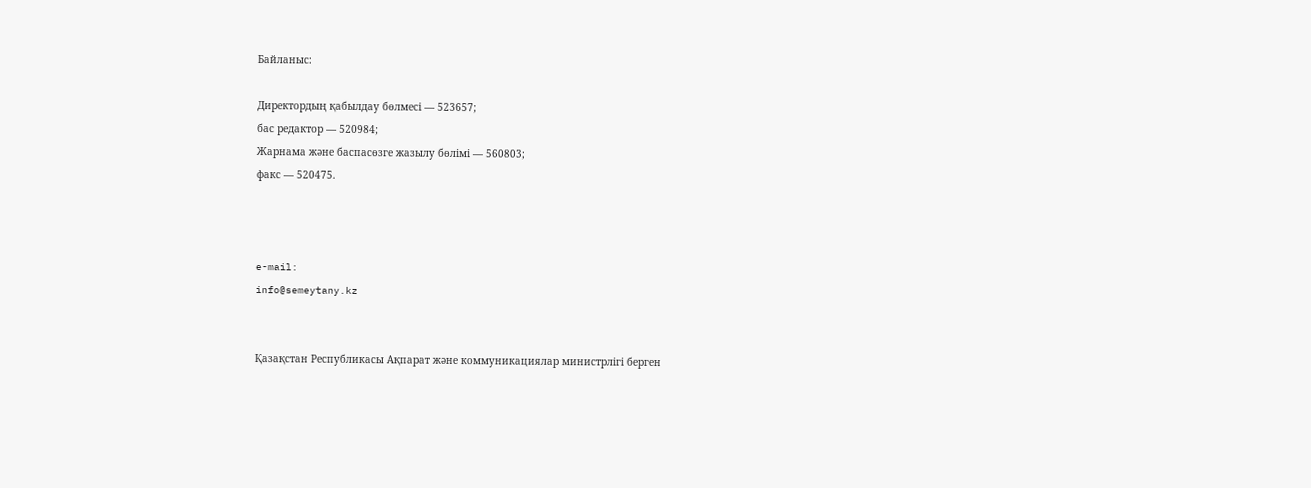Байланыс:

Директордың қабылдау бөлмесі — 523657;
бас редактор — 520984;
Жарнама және баспасөзге жазылу бөлімі — 560803;
факс — 520475.



e-mail:
info@semeytany.kz


Қазақстан Республикасы Ақпарат және коммуникациялар министрлігі берген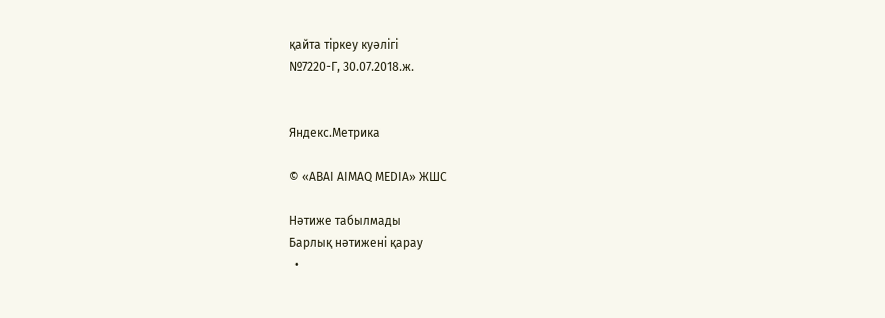қайта тіркеу куәлігі
№7220-Г, 30.07.2018.ж.


Яндекс.Метрика

© «ABAI AIMAQ MEDIA» ЖШС

Нәтиже табылмады
Барлық нәтижені қарау
  •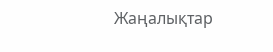Жаңалықтар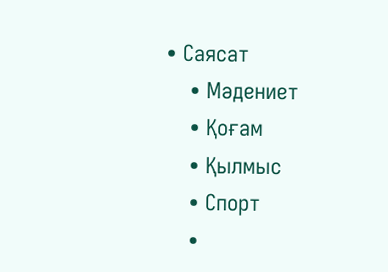• Саясат
    • Мәдениет
    • Қоғам
    • Қылмыс
    • Спорт
    •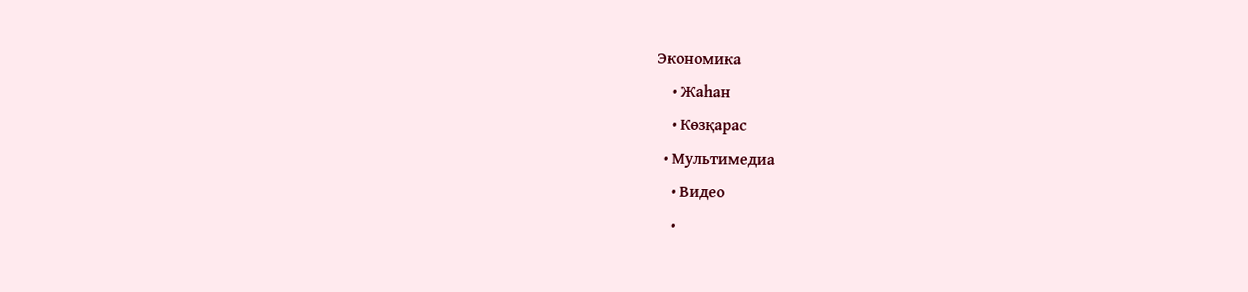Экономика
    • Жаһан
    • Көзқарас
  • Мультимедиа
    • Видео
    •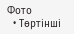Фото
  • Төртінші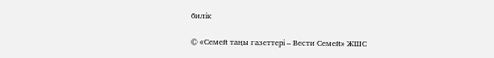билік

© «Семей таңы газеттері – Вести Семей» ЖШС